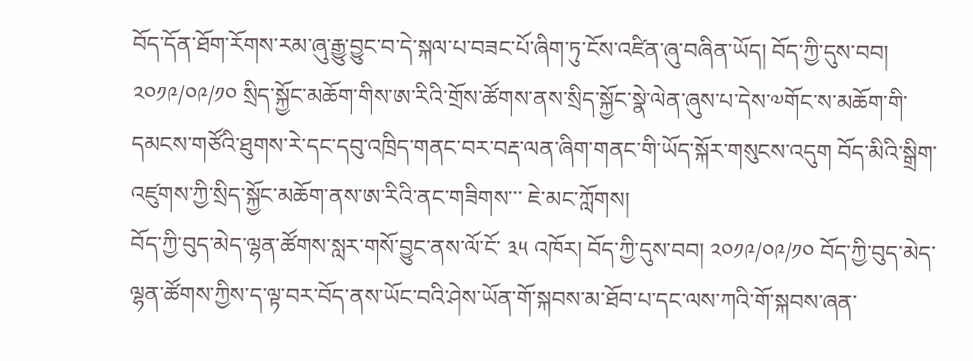བོད་དོན་ཐོག་རོགས་རམ་ཞུ་རྒྱུ་བྱུང་བ་དེ་སྐལ་པ་བཟང་པོ་ཞིག་ཏུ་ངོས་འཛིན་ཞུ་བཞིན་ཡོད། བོད་ཀྱི་དུས་བབ། ༢༠༡༩/༠༩/༡༠ སྲིད་སྐྱོང་མཆོག་གིས་ཨ་རིའི་གྲོས་ཚོགས་ནས་སྲིད་སྐྱོང་སྣེ་ལེན་ཞུས་པ་དེས་༧གོང་ས་མཆོག་གི་དམངས་གཙོའི་ཐུགས་རེ་དང་དབུ་འཁྲིད་གནང་བར་བརྡ་ལན་ཞིག་གནང་གི་ཡོད་སྐོར་གསུངས་འདུག བོད་མིའི་སྒྲིག་འཛུགས་ཀྱི་སྲིད་སྐྱོང་མཆོག་ནས་ཨ་རིའི་ནང་གཟིགས་་་ ཇེ་མང་ཀློགས།
བོད་ཀྱི་བུད་མེད་ལྷན་ཚོགས་སླར་གསོ་བྱུང་ནས་ལོ་ངོ་ ༣༥ འཁོར། བོད་ཀྱི་དུས་བབ། ༢༠༡༩/༠༩/༡༠ བོད་ཀྱི་བུད་མེད་ལྷན་ཚོགས་ཀྱིས་ད་ལྟ་བར་བོད་ནས་ཡོང་བའི་ཤེས་ཡོན་གོ་སྐབས་མ་ཐོབ་པ་དང་ལས་ཀའི་གོ་སྐབས་ཞན་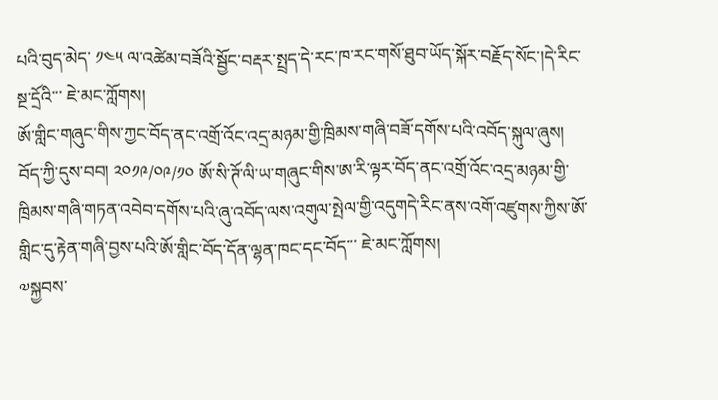པའི་བུད་མེད་ ༡༤༥ ལ་འཚེམ་བཟོའི་སྦྱོང་བརྡར་སྤྲད་དེ་རང་ཁ་རང་གསོ་ཐུབ་ཡོད་སྐོར་བརྗོད་སོང་།དེ་རིང་སྔ་དྲོའི་་་ ཇེ་མང་ཀློགས།
ཨོ་གླིང་གཞུང་གིས་ཀྱང་བོད་ནང་འགྲོ་འོང་འདྲ་མཉམ་གྱི་ཁྲིམས་གཞི་བཟོ་དགོས་པའི་འབོད་སྐུལ་ཞུས། བོད་ཀྱི་དུས་བབ། ༢༠༡༩/༠༩/༡༠ ཨོ་སི་ཊོ་ལི་ཡ་གཞུང་གིས་ཨ་རི་ལྟར་བོད་ནང་འགྲོ་འོང་འདྲ་མཉམ་གྱི་ཁྲིམས་གཞི་གཏན་འབེབ་དགོས་པའི་ཞུ་འབོད་ལས་འགུལ་སྤེལ་གྱི་འདུགདེ་རིང་ནས་འགོ་འཛུགས་ཀྱིས་ཨོ་གླིང་དུ་རྟེན་གཞི་བྱས་པའི་ཨོ་གླིང་བོད་དོན་ལྷན་ཁང་དང་བོད་་་ ཇེ་མང་ཀློགས།
༧སྐྱབས་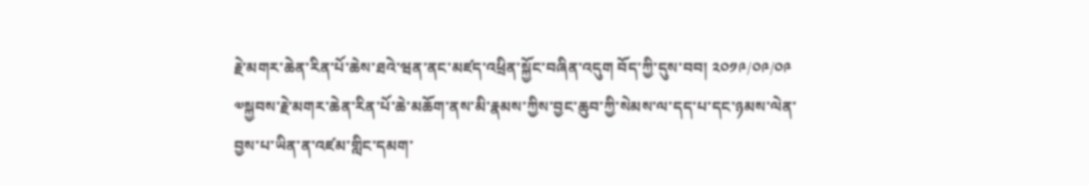རྗེ་མགར་ཆེན་རིན་པོ་ཆེས་ཐའེ་ཝན་ནང་མཛད་འཕྲིན་སྐྱོང་བཞིན་འདུག བོད་ཀྱི་དུས་བབ། ༢༠༡༩/༠༩/༠༩ ༧སྐྱབས་རྗེ་མགར་ཆེན་རིན་པོ་ཆེ་མཆོག་ནས་མི་རྣམས་ཀྱིས་བྱང་ཆུབ་ཀྱི་སེམས་ལ་དད་པ་དང་ཉམས་ལེན་བྱས་པ་ཡིན་ན་འཛམ་གླིང་དམག་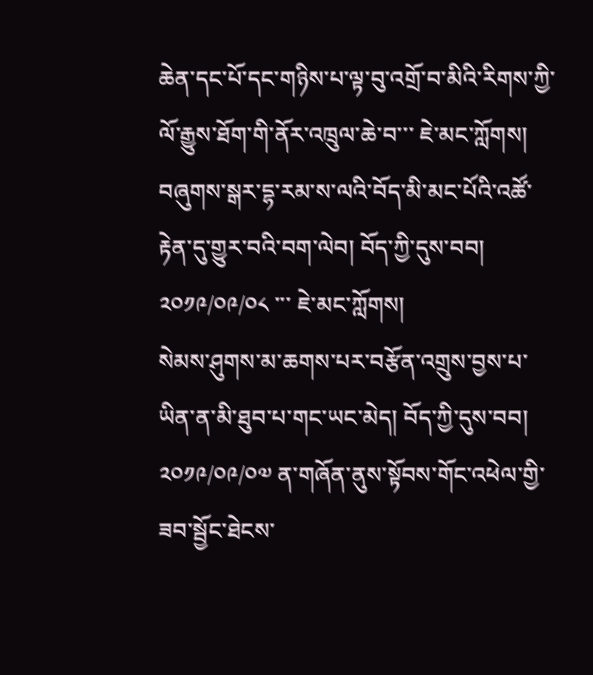ཆེན་དང་པོ་དང་གཉིས་པ་ལྟ་བུ་འགྲོ་བ་མིའི་རིགས་ཀྱི་ལོ་རྒྱུས་ཐོག་གི་ནོར་འཁྲུལ་ཆེ་བ་་་ ཇེ་མང་ཀློགས།
བཞུགས་སྒར་དྷ་རམ་ས་ལའི་བོད་མི་མང་པོའི་འཚོ་རྟེན་དུ་གྱུར་བའི་བག་ལེབ། བོད་ཀྱི་དུས་བབ། ༢༠༡༩/༠༩/༠༨ ་་་ ཇེ་མང་ཀློགས།
སེམས་ཤུགས་མ་ཆགས་པར་བརྩོན་འགྲུས་བྱས་པ་ཡིན་ན་མི་ཐུབ་པ་གང་ཡང་མེད། བོད་ཀྱི་དུས་བབ། ༢༠༡༩/༠༩/༠༧ ན་གཞོན་ནུས་སྟོབས་གོང་འཕེལ་གྱི་ཟབ་སྦྱོང་ཐེངས་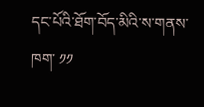དང་པོའི་ཐོག་བོད་མིའི་ས་གནས་ཁག་ ༡༡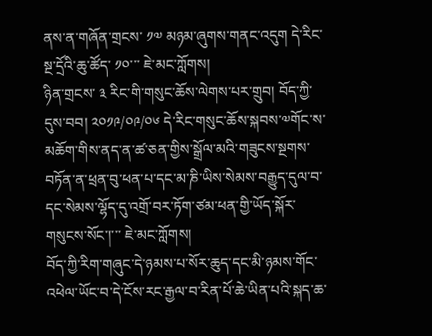ནས་ན་གཞོན་གྲངས་ ༡༧ མཉམ་ཞུགས་གནང་འདུག དེ་རིང་སྔ་དྲོའི་ཆུ་ཚོད་ ༡༠་་་ ཇེ་མང་ཀློགས།
ཉིན་གྲངས་ ༣ རིང་གི་གསུང་ཆོས་ལེགས་པར་གྲུབ། བོད་ཀྱི་དུས་བབ། ༢༠༡༩/༠༩/༠༦ དེ་རིང་གསུང་ཆོས་སྐབས་༧གོང་ས་མཆོག་གིས་ནད་ན་ཚ་ཅན་གྱིས་སྒྲོལ་མའི་གཟུངས་སྔགས་བཏོན་ན་ཕྲན་བུ་ཕན་པ་དང་མ་ཎི་ཡིས་སེམས་བརྒྱུད་དུལ་བ་དང་སེམས་ལྷོད་དུ་འགྲོ་བར་ཏོག་ཙམ་ཕན་གྱི་ཡོད་སྐོར་གསུངས་སོང་།་་་ ཇེ་མང་ཀློགས།
བོད་ཀྱི་རིག་གཞུང་དེ་ཉམས་པ་སོར་ཆུད་དང་མི་ཉམས་གོང་འཕེལ་ཡོང་བ་དེ་ངོས་རང་རྒྱལ་བ་རིན་པོ་ཆེ་ཡིན་པའི་སྐད་ཆ་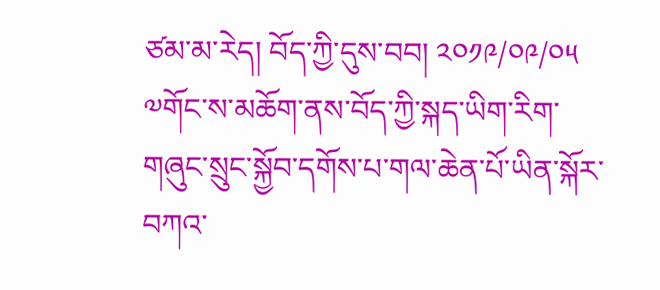ཙམ་མ་རེད། བོད་ཀྱི་དུས་བབ། ༢༠༡༩/༠༩/༠༥ ༧གོང་ས་མཆོག་ནས་བོད་ཀྱི་སྐད་ཡིག་རིག་གཞུང་སྲུང་སྐྱོབ་དགོས་པ་གལ་ཆེན་པོ་ཡིན་སྐོར་བཀའ་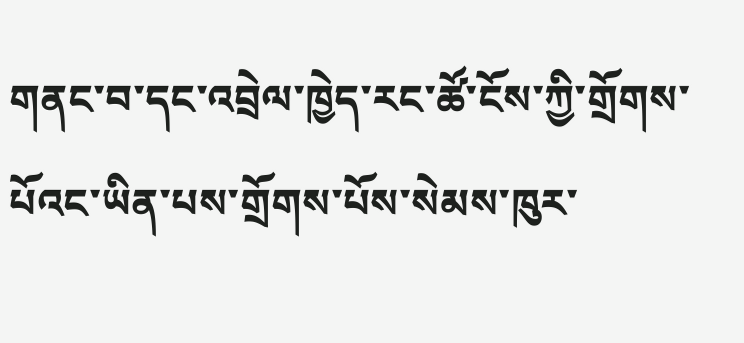གནང་བ་དང་འབྲེལ་ཁྱེད་རང་ཚོ་ངོས་ཀྱི་གྲོགས་པོའང་ཡིན་པས་གྲོགས་པོས་སེམས་ཁུར་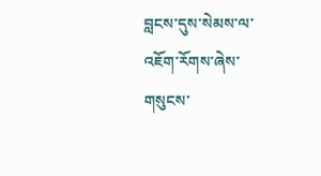བླངས་དུས་སེམས་ལ་འཇོག་རོགས་ཞེས་གསུངས་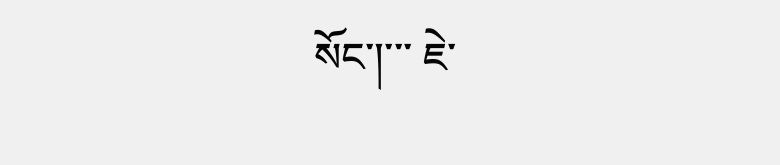སོང་།་་་ ཇེ་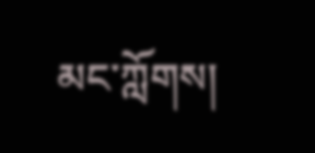མང་ཀློགས།